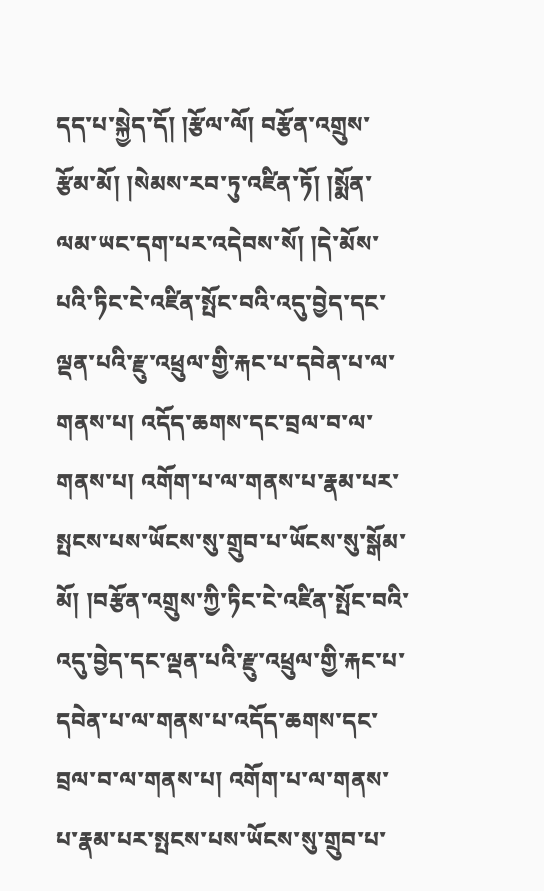དད་པ་སྐྱེད་དོ། །རྩོལ་ལོ། བརྩོན་འགྲུས་རྩོམ་མོ། །སེམས་རབ་ཏུ་འཛིན་ཏོ། །སྨོན་ལམ་ཡང་དག་པར་འདེབས་སོ། །དེ་མོས་པའི་ཏིང་ངེ་འཛིན་སྤོང་བའི་འདུ་བྱེད་དང་ལྡན་པའི་རྫུ་འཕྲུལ་གྱི་རྐང་པ་དབེན་པ་ལ་གནས་པ། འདོད་ཆགས་དང་བྲལ་བ་ལ་གནས་པ། འགོག་པ་ལ་གནས་པ་རྣམ་པར་སྤངས་པས་ཡོངས་སུ་གྲུབ་པ་ཡོངས་སུ་སྒོམ་མོ། །བརྩོན་འགྲུས་ཀྱི་ཏིང་ངེ་འཛིན་སྤོང་བའི་འདུ་བྱེད་དང་ལྡན་པའི་རྫུ་འཕྲུལ་གྱི་རྐང་པ་དབེན་པ་ལ་གནས་པ་འདོད་ཆགས་དང་བྲལ་བ་ལ་གནས་པ། འགོག་པ་ལ་གནས་པ་རྣམ་པར་སྤངས་པས་ཡོངས་སུ་གྲུབ་པ་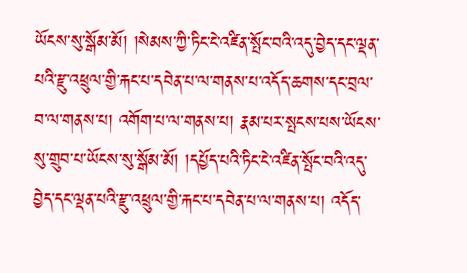ཡོངས་སུ་སྒོམ་མོ། །སེམས་ཀྱི་ཏིང་ངེ་འཛིན་སྤོང་བའི་འདུ་བྱེད་དང་ལྡན་པའི་རྫུ་འཕྲུལ་གྱི་རྐང་པ་དབེན་པ་ལ་གནས་པ་འདོད་ཆགས་དང་བྲལ་བ་ལ་གནས་པ། འགོག་པ་ལ་གནས་པ། རྣམ་པར་སྤངས་པས་ཡོངས་སུ་གྲུབ་པ་ཡོངས་སུ་སྒོམ་མོ། །དཔྱོད་པའི་ཏིང་ངེ་འཛིན་སྤོང་བའི་འདུ་བྱེད་དང་ལྡན་པའི་རྫུ་འཕྲུལ་གྱི་རྐང་པ་དབེན་པ་ལ་གནས་པ། འདོད་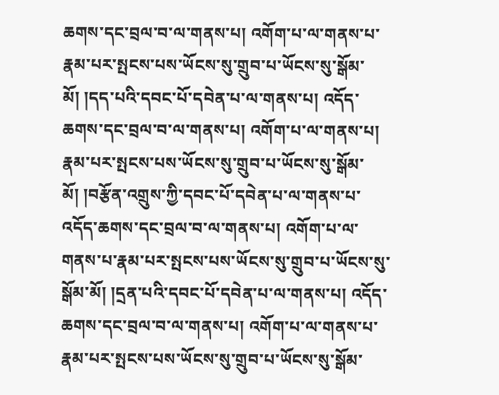ཆགས་དང་བྲལ་བ་ལ་གནས་པ། འགོག་པ་ལ་གནས་པ་རྣམ་པར་སྤངས་པས་ཡོངས་སུ་གྲུབ་པ་ཡོངས་སུ་སྒོམ་མོ། །དད་པའི་དབང་པོ་དབེན་པ་ལ་གནས་པ། འདོད་ཆགས་དང་བྲལ་བ་ལ་གནས་པ། འགོག་པ་ལ་གནས་པ། རྣམ་པར་སྤངས་པས་ཡོངས་སུ་གྲུབ་པ་ཡོངས་སུ་སྒོམ་མོ། །བརྩོན་འགྲུས་ཀྱི་དབང་པོ་དབེན་པ་ལ་གནས་པ་འདོད་ཆགས་དང་བྲལ་བ་ལ་གནས་པ། འགོག་པ་ལ་གནས་པ་རྣམ་པར་སྤངས་པས་ཡོངས་སུ་གྲུབ་པ་ཡོངས་སུ་སྒོམ་མོ། །དྲན་པའི་དབང་པོ་དབེན་པ་ལ་གནས་པ། འདོད་ཆགས་དང་བྲལ་བ་ལ་གནས་པ། འགོག་པ་ལ་གནས་པ་རྣམ་པར་སྤངས་པས་ཡོངས་སུ་གྲུབ་པ་ཡོངས་སུ་སྒོམ་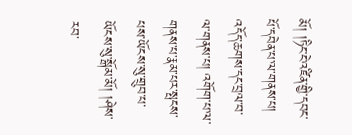མོ། །ཏིང་ངེ་འཛིན་གྱི་དབང་པོ་དབེན་པ་ལ་གནས་པ། འདོད་ཆགས་དང་བྲལ་བ་ལ་གནས་པ། འགོག་པ་ལ་གནས་པ་རྣམ་པར་སྤངས་པས་ཡོངས་སུ་གྲུབ་པ་ཡོངས་སུ་སྒོམ་མོ། །ཤེས་རབ་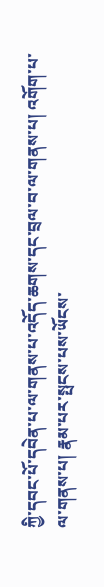ཀྱི་དབང་པོ་དབེན་པ་ལ་གནས་པ་འདོད་ཆགས་དང་བྲལ་བ་ལ་གནས་པ། འགོག་པ་ལ་གནས་པ། རྣམ་པར་སྤངས་པས་ཡོངས་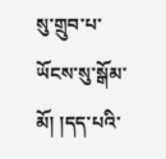སུ་གྲུབ་པ་ཡོངས་སུ་སྒོམ་མོ། །དད་པའི་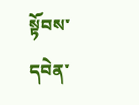སྟོབས་དབེན་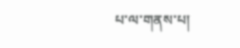པ་ལ་གནས་པ།